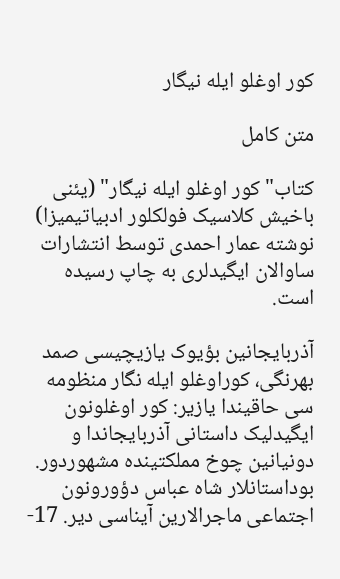کور اوغلو ایله نیگار

متن کامل

کتاب" کور اوغلو ایله نیگار" (یئنی باخیش کلاسیک فولکلور ادبیاتیمیزا)  نوشته عمار احمدی توسط انتشارات ساوالان ایگیدلری به چاپ رسیده است.

آذربایجانین بؤیوک یازیچیسی صمد بهرنگی، کوراوغلو ایله نگار منظومه سی حاقیندا یازیر: کور اوغلونون ایگیدلیک داستانی آذربایجاندا و دونیانین چوخ مملکتینده مشهوردور. بوداستانلار شاه عباس دؤورونون اجتماعی ماجرالارین آیناسی دیر. 17-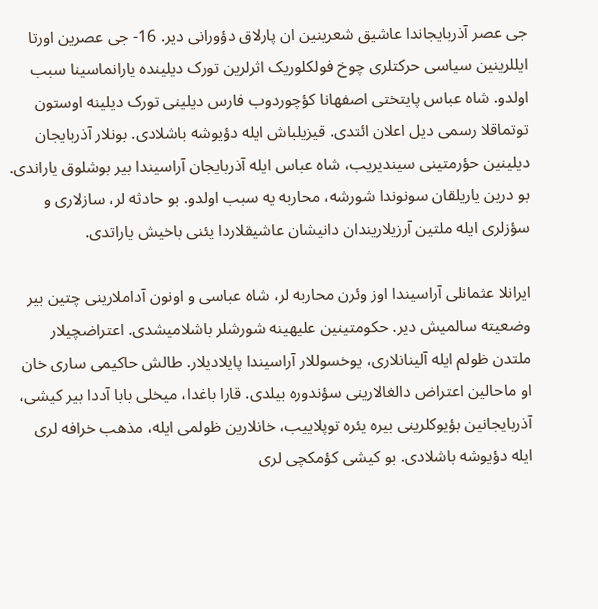جی عصر آذربایجاندا عاشیق شعرینین ان پارلاق دؤورانی دیر. 16- جی عصرین اورتا ایللرینین سیاسی حرکتلری چوخ فولکلوریک اثرلرین تورک دیلینده یارانماسینا سبب اولدو. شاه عباس پایتختی اصفهانا کؤچوردوب فارس دیلینی تورک دیلینه اوستون توتماقلا رسمی دیل اعلان ائتدی. قیزیلباش ایله دؤیوشه باشلادی. بونلار آذربایجان دیلینین حؤرمتینی سیندیریب، شاه عباس ایله آذربایجان آراسیندا بیر بوشلوق یاراندی. بو درین یاریلقان سونوندا شورشه، محاربه یه سبب اولدو. بو حادثه لر، سازلاری و سؤزلری ایله ملتین آرزیلاریندان دانیشان عاشیقلاردا یئنی باخیش یاراتدی.

ایرانلا عثمانلی آراسیندا اوز وئرن محاربه لر، شاه عباسی و اونون آداملارینی چتین بیر وضعیته سالمیش دیر. حکومتینین علیهینه شورشلر باشلامیشدی. اعتراضچیلار ملتدن ظولم ایله آلینانلاری، یوخسوللار آراسیندا پایلادیلار. طالش حاکیمی ساری خان او ماحالین اعتراض دالغالارینی سؤندوره بیلدی. قارا باغدا، میخلی بابا آددا بیر کیشی، آذربایجانین بؤیوکلرینی بیره یئره توپلاییب، خانلارین ظولمی ایله، مذهب خرافه لری ایله دؤیوشه باشلادی. بو کیشی کؤمکچی لری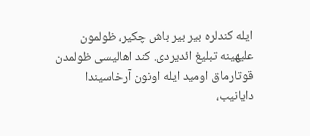ایله کندلره بیر بیر باش چکیر، ظولمون علیهینه تبلیغ ائدیردی. کند اهالیسی ظولمدن قوتارماق اومید ایله اونون آرخاسیندا دایانیب،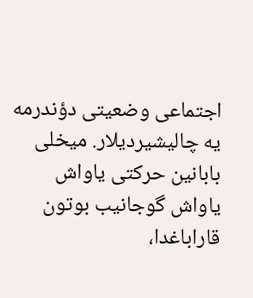اجتماعی وضعیتی دؤندرمه یه چالیشیردیلار. میخلی بابانین حرکتی یاواش یاواش گوجانیب بوتون قاراباغدا،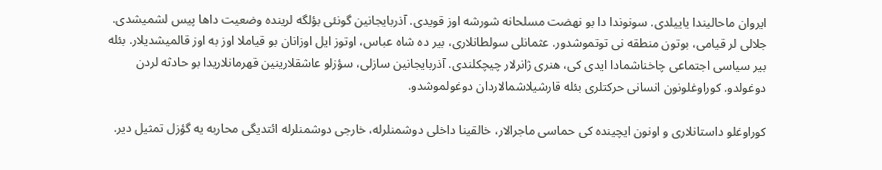ایروان ماحالیندا یاییلدی. سونوندا دا بو نهضت مسلحانه شورشه اوز قویدی. آذربایجانین گونئی بؤلگه لرینده وضعیت داها پیس لشمیشدی. جلالی لر قیامی، بوتون منطقه نی توتموشدور. عثمانلی سولطانلاری، بیر ده شاه عباس، اوتوز ایل اوزانان بو قیاملا اوز به اوز قالمیشدیلار. بئله بیر سیاسی اجتماعی چاخناشمادا ایدی کی، هنری ژانرلار چیچکلندی. آذربایجانین سازلی، سؤزلو عاشقلارینین قهرمانلاریدا بو حادثه لردن دوغولدو. کوراوغلونون انسانی حرکتلری بئله قارشیلاشمالاردان دوغولموشدو.

کوراوغلو داستانلاری و اونون ایچینده کی حماسی ماجرالار، خالقینا داخلی دوشمنلرله، خارجی دوشمنلرله ائتدیگی محاربه یه گؤزل تمثیل دیر.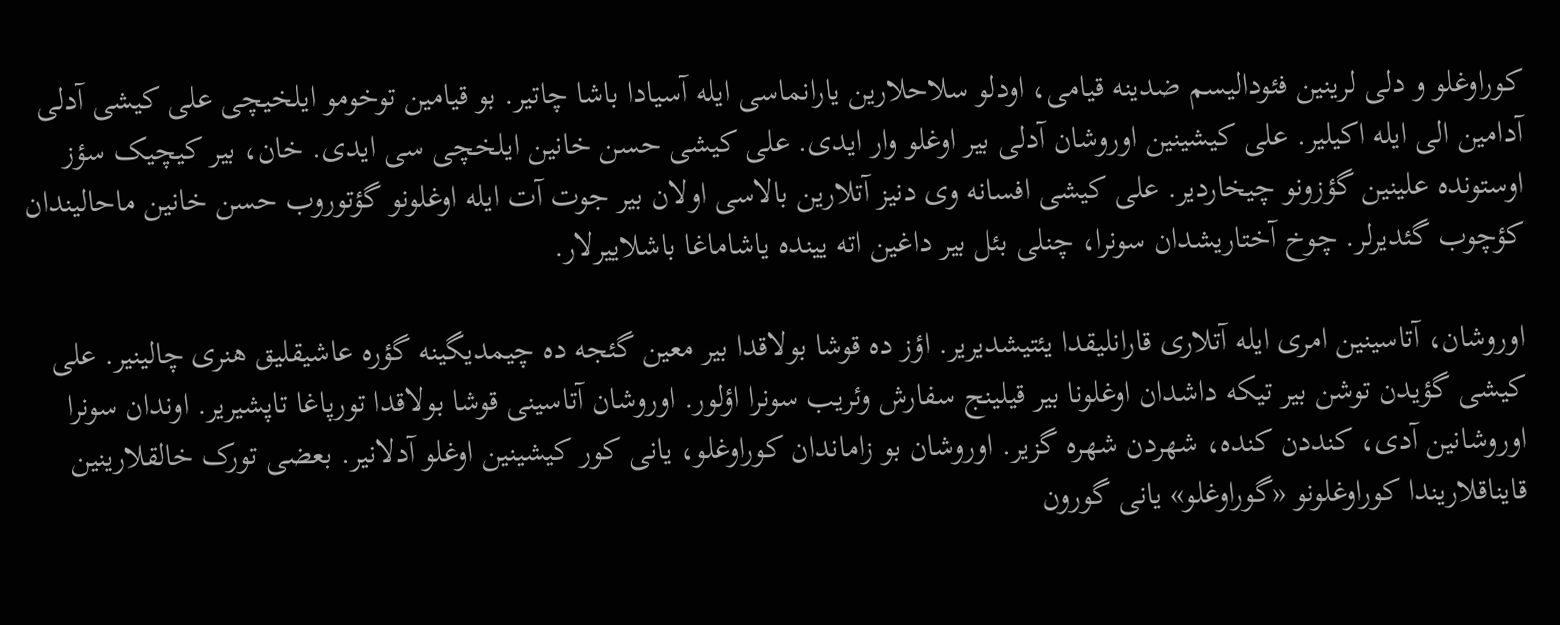کوراوغلو و دلی لرینین فئودالیسم ضدینه قیامی، اودلو سلاحلارین یارانماسی ایله آسیادا باشا چاتیر. بو قیامین توخومو ایلخیچی علی کیشی آدلی آدامین الی ایله اکیلیر. علی کیشینین اوروشان آدلی بیر اوغلو وار ایدی. علی کیشی حسن خانین ایلخچی سی ایدی. خان، بیر کیچیک سؤز اوستونده علینین گؤزونو چیخاردیر. علی کیشی افسانه وی دنیز آتلارین بالاسی اولان بیر جوت آت ایله اوغلونو گؤتوروب حسن خانین ماحالیندان کؤچوب گئدیرلر. چوخ آختاریشدان سونرا، چنلی بئل بیر داغین اته یینده یاشاماغا باشلاییرلار.

اوروشان، آتاسینین امری ایله آتلاری قارانلیقدا یئتیشدیریر. اؤز ده قوشا بولاقدا بیر معین گئجه ده چیمدیگینه گؤره عاشیقلیق هنری چالینیر. علی کیشی گؤیدن توشن بیر تیکه داشدان اوغلونا بیر قیلینج سفارش وئریب سونرا اؤلور. اوروشان آتاسینی قوشا بولاقدا تورپاغا تاپشیریر. اوندان سونرا اوروشانین آدی، کنددن کنده، شهردن شهره گزیر. اوروشان بو زاماندان کوراوغلو، یانی کور کیشینین اوغلو آدلانیر. بعضی تورک خالقلارینین قایناقلاریندا کوراوغلونو «گوراوغلو» یانی گورون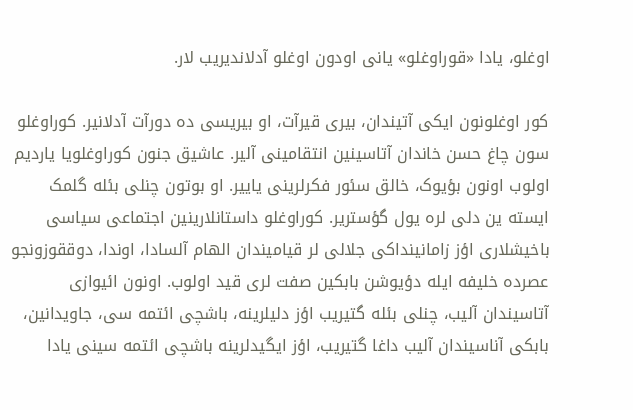اوغلو، یادا «قوراوغلو» یانی اودون اوغلو آدلاندیریب لار.

کور اوغلونون ایکی آتیندان، بیری قیرآت، او بیریسی ده دورآت آدلانیر. کوراوغلو سون چاغ حسن خاندان آتاسینین انتقامینی آلیر. عاشیق جنون کوراوغلویا یاردیم اولوب اونون بؤیوک، خالق سئور فکرلرینی یاییر. او بوتون چنلی بئله گلمک ایسته ین دلی لره یول گؤستریر. کوراوغلو داستانلارینین اجتماعی سیاسی باخیشلاری اؤز زامانینداکی جلالی لر قیامیندان الهام آلسادا، اوندا، دوققوزونجو عصرده خلیفه ایله دؤیوشن بابکین صفت لری قید اولوب. اونون ائیوازی آتاسیندان آلیب، چنلی بئله گتیریب اؤز دلیلرینه، باشچی ائتمه سی، جاویدانین، بابکی آناسیندان آلیب داغا گتیریب، اؤز ایگیدلرینه باشچی ائتمه سینی یادا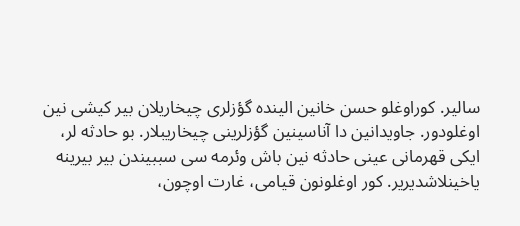سالیر. کوراوغلو حسن خانین الینده گؤزلری چیخاریلان بیر کیشی نین اوغلودور. جاویدانین دا آناسینین گؤزلرینی چیخاریبلار. بو حادثه لر، ایکی قهرمانی عینی حادثه نین باش وئرمه سی سببیندن بیر بیرینه یاخینلاشدیریر. کور اوغلونون قیامی، غارت اوچون،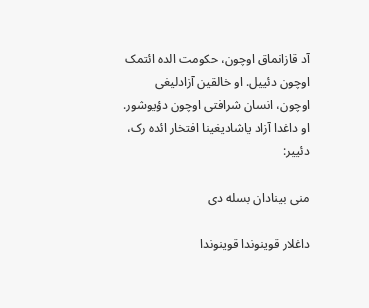آد قازانماق اوچون، حکومت الده ائتمک اوچون دئییل. او خالقین آزادلیغی اوچون، انسان شرافتی اوچون دؤیوشور. او داغدا آزاد یاشادیغینا افتخار ائده رک، دئییر:

منی بینادان بسله دی

داغلار قوینوندا قوینوندا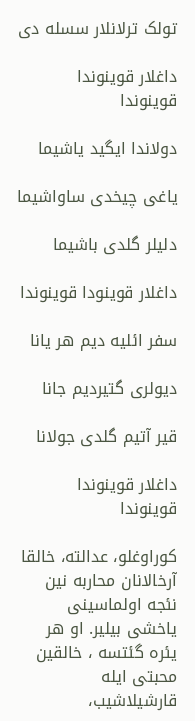تولک ترلانلار سسله دی

داغلار قوینوندا قوینوندا

دولاندا ایگید یاشیما

یاغی چیخدی ساواشیما

دلیلر گلدی باشیما

داغلار قوینودا قوینوندا

سفر ائلیه دیم هر یانا

دیولری گتیردیم جانا

قیر آتیم گلدی جولانا

داغلار قوینوندا قوینوندا

کوراوغلو، عدالته، خالقا آرخالانان محاربه نین نئجه اولماسینی یاخشی بیلیر. او هر یئره گئتسه ، خالقین محبتی ایله قارشیلاشیب،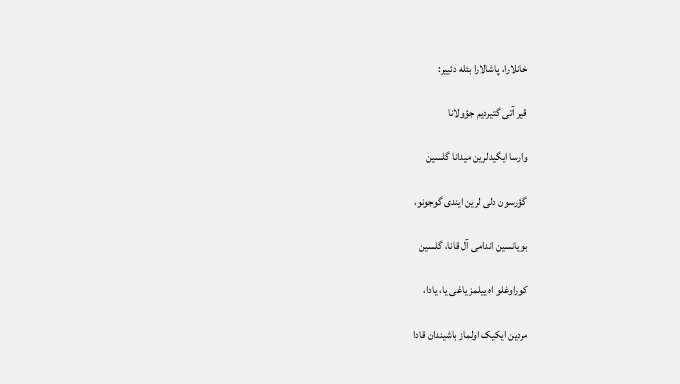خانلارا، پاشالارا بئله دئییر:

قیر آتی گتیردیم جؤولانا

وارسا ایگیدلرین میدانا گلسین

گؤرسون دلی لرین ایندی گوجونو،

بویانسین اندامی آل قانا، گلسین

کوراوغلو اه ییلمز یاغی یا، یادا،

مردین ایکیک اولماز باشیندان قادا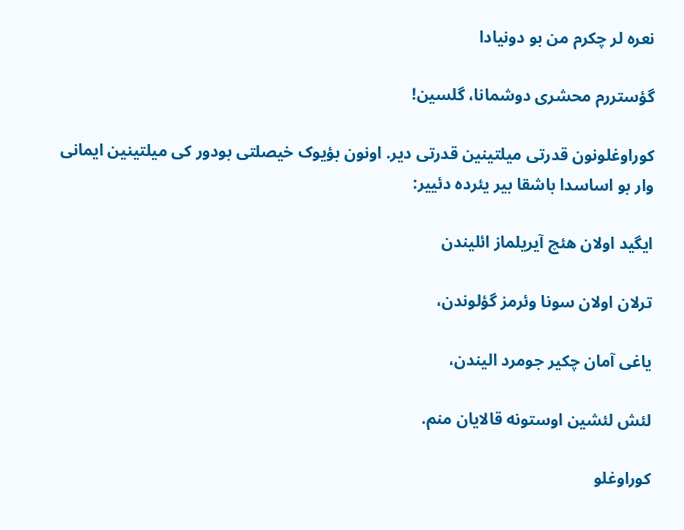نعره لر چکرم من بو دونیادا

گؤستررم محشری دوشمانا، گلسین!

کوراوغلونون قدرتی میلتینین قدرتی دیر. اونون بؤیوک خیصلتی بودور کی میلتینین ایمانی وار بو اساسدا باشقا بیر یئرده دئییر:

ایگید اولان هئچ آیریلماز ائلیندن

ترلان اولان سونا وئرمز گؤلوندن،

یاغی آمان چکیر جومرد الیندن،

لئش لئشین اوستونه قالایان منم.

کوراوغلو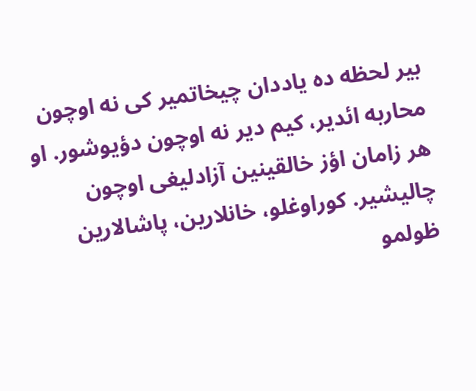بیر لحظه ده یاددان چیخاتمیر کی نه اوچون محاربه ائدیر، کیم دیر نه اوچون دؤیوشور. او هر زامان اؤز خالقینین آزادلیغی اوچون چالیشیر. کوراوغلو، خانلارین، پاشالارین ظولمو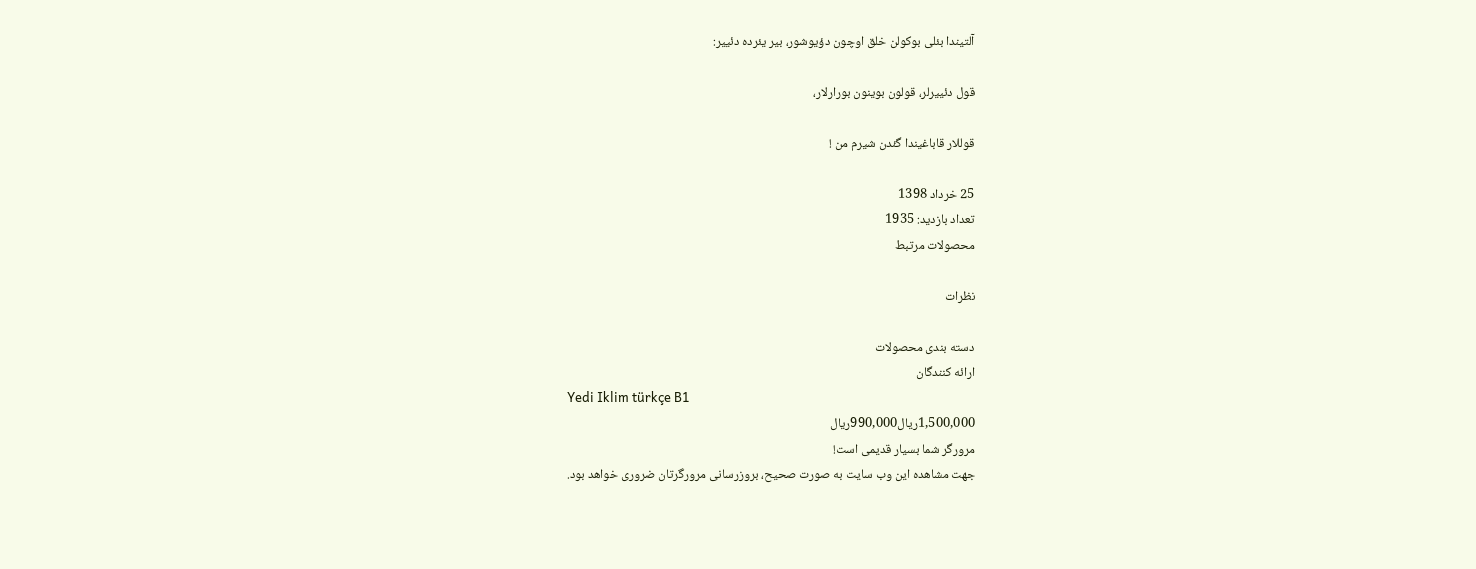آلتیندا بئلی بوکولن خلق اوچون دؤیوشور، بیر یئرده دئییر:

قول دئییرلر، قولون بوینون بورارلار،

قوللار قاباغیندا گئدن شیرم من !

25 خرداد 1398
تعداد بازدید: 1935
محصولات مرتبط

نظرات

دسته بندی محصولات
ارائه کنندگان
Yedi Iklim türkçe B1
1,500,000ريال990,000ريال
مرورگر شما بسیار قدیمی است!
جهت مشاهده این وب سایت به صورت صحیح، بروزرسانی مرورگرتان ضروری خواهد بود.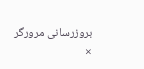بروزرسانی مرورگر
×